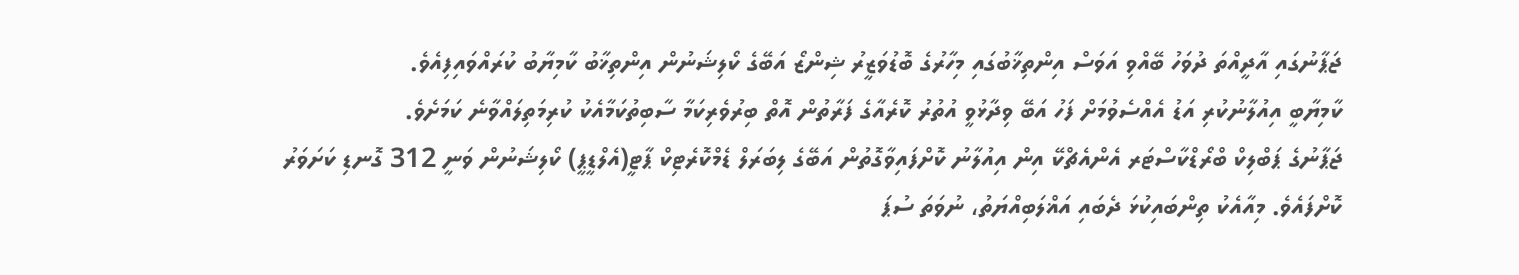ޖަޕާނުގައި އާދީއްތަ ދުވަހު ބޭއްވި އަވަސް އިންތިޚާބުގައި މިހާރުގެ ބޮޑުވަޒީރު ޝިންޒޯ އަބޭގެ ކޯލިޝަނުން އިންތިޚާބު ކާމިޔާބު ކުރައްވައިފިއެވެ.
ކާމިޔާބީ އިއުލާނުކުރި އަޑު އެއްސެވުމަށް ފަހު އަބޭ ވިދާޅުވީ އުތުރު ކޮރެއާގެ ފަރާތުން އޮތް ބިރުވެރިކަމާ ސާބިތުކަމާއެކު ކުރިމަތިލައްވާނެ ކަމަށެވެ.
ޖަޕާނުގެ ޕަބްލިކް ބްރޯޑްކާސްޓަރ އެންއެޗްކޭ އިން އިއުލާނު ކޮށްފައިވާގޮތުން އަބޭގެ ލިބަރަލް ޑެމްކޮރެޓިކް ޕާޓީ(އެލްޑީޕީ) ކޯލިޝަނުން ވަނީ 312 ގޮނޑި ކަށަވަރު ކޮށްފައެވެ. މިއާއެކު ތިންބައިކުޅަ ދެބައި އަޣްލަބިއްޔަތު، ނުވަތަ ސުޕަ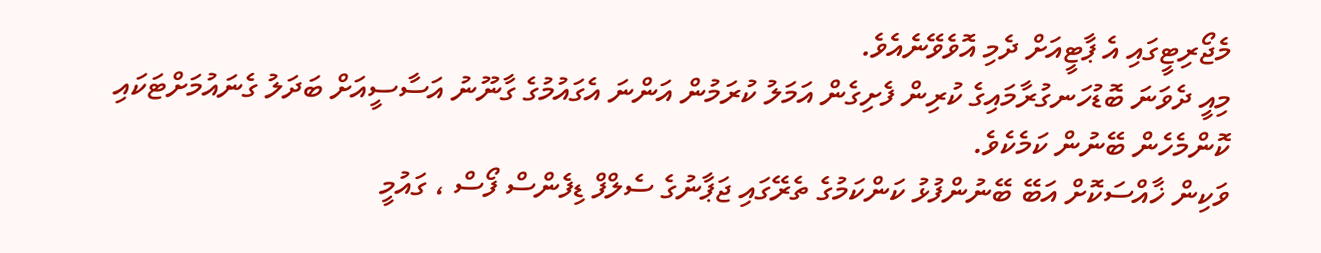މެޖޯރިޓީގައި އެ ޕާޓީއަށް ދެމި އޮވެވޭނެއެވެ.
މިއީ ދެވަނަ ބޮޑުހަނގުރާމައިގެ ކުރިން ފެށިގެން އަމަލު ކުރަމުން އަންނަ އެގައުމުގެ ގާނޫނު އަސާސީއަށް ބަދަލު ގެނައުމަށްޓަކައި ކޮންމެހެން ބޭނުން ކަމެކެވެ.
ވަކިން ޚާއްސަކޮށް އަބޭ ބޭނުންފުޅު ކަންކަމުގެ ތެރޭގައި ޖަޕާނުގެ ސެލްފް ޑިފެންސް ފޯސް ، ގައުމީ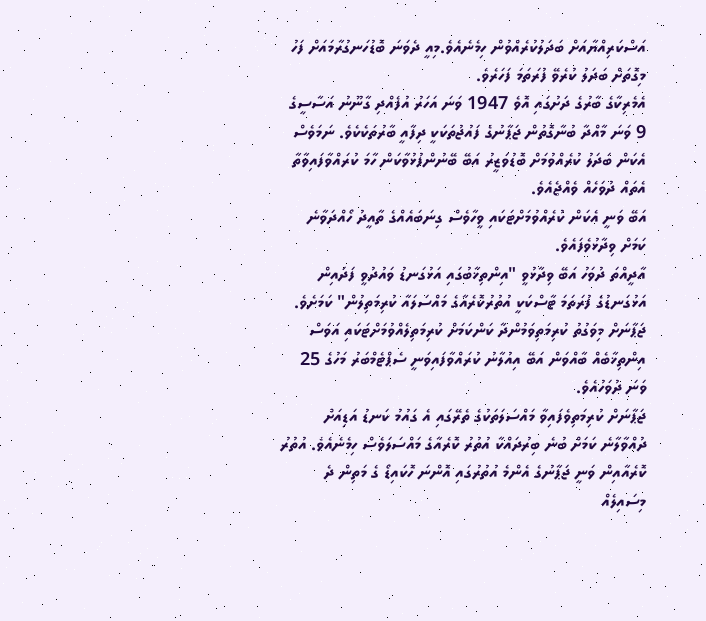އަސްކަރިއްޔާއަށް ބަދަލުކުރެއްވުން ހިމެނެއެވެ.މިއީ ދެވަނަ ބޮޑުހަނގުރާމައަށް ފަހު މިގޮތަށް ބަދަލު ކުރެވޭ ފުރަތަމަ ފަހަރެވެ.
އެމެރިކާގެ ބާރުގެ ދަށުގައި އޮވެ 1947 ވަނަ އަހަރު އުފެއްދި ގާނޫނު އަސާސީގެ 9 ވަނަ މާއްދާ ބުނާގޮތުން ޖަޕާނުގެ ފައުޖުތަކަކީ ދިފާއީ ބާރުތަކެކެވެ. ނަމަވެސް އެކަން ބަދަލު ކުރެއްވުމަށް ބޮޑުވަޒީރު އަބޭ ބޭނުންފުޅުވާކަން ހާމަ ކުރައްވާފައިވާތާ އެތައް ދުވަހެއް ވެއްޖެއެވެ.
އަބޭ ވަނީ އެކަން ކުރެއްވުމަށްޓަކައި ވީހާވެސް ގިނަބައެއްގެ ތާއީދު ހޯއްދަވާނެ ކަމަށް ވިދާޅުވެފައެވެ.
އާދީއްތަ ދުވަހު އަބޭ ވިދާޅުވީ "އިންތިޚާބުގައި އަޅުގަނޑު ވައުދުވީ ފަދައިން އަޅުގަނޑުގެ ފުރަތަމަ ޓާސްކަކީ އުތުރުކޮރެއާގެ މައްސަލައާ ކުރިމަތިލުން" ކަމަށެވެ.
ޖަޕާނަށް މިވަގުތު ކުރިމަތިވަމުންދާ ކަންކަމަށް ކުރިމަތިލެއްވުމަށްޓަކައި އަވަސް އިންތިޚާބެއް ބާއްވަން އަބޭ އިއުލާނު ކުރައްވާފައިވަނީ ސެޕްޓެމްބަރު މަހުގެ 25 ވަނަ ދުވަހުއެވެ.
ޖަޕާނަށް ކުރިމަތިވެފައިވާ މައްސަލަތަކުގެ ތެރޭގައި އެ ގައުމު ކަނޑު އަޑިއަށް ދުއްވާލާނެ ކަމަށް ބުނެ ބިރުދައްކާ އުތުރު ކޮރެއާގެ މައްސަލަވެސް ހިމެނެއެވެ. އުތުރު ކޮރެއާއިން ވަނީ ޖަޕާނުގެ އެންމެ އުތުރުގައި އޮންނަ ހޮކައިޑޯ ގެ މަތިން ދެ މިސައިލެއް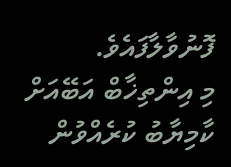ފޮނުވާލާފައެވެ.
މި އިންތިޚާބް އަބޭއަށް ކާމިޔާބު ކުރެއްވުން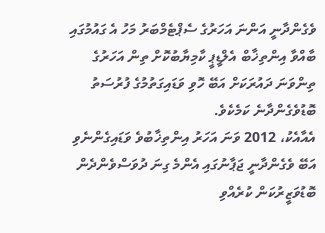ވެގެންދާނީ އަންނަ އަހަރުގެ ސެޕްޓެމްބަރު މަހު އެ ގައުމުގައި ބާއްވާ އިންތިޚާބް އެލްޑީޕީ ކާމިޔާބުކޮށް ތިން އަހަރުގެ ތިންވަނަ ދައުރަކަށް އަބޭ ހޮވި ވަޑައިގަތުމުގެ ފުރުސަތު ބޮޑުވެގެންދާނެ ކަމެކެވެ.
އެއާއެކު، 2012 ވަނަ އަހަރު އިންތިޚާބުވެ ވަޑައިގެންނެވި އަބޭ ވެގެންދާނީ ޖަޕާނުގައި އެންމެ ގިނަ ދުވަސްވެންދެން ބޮޑުވަޒީރުކަން ކުރެއްވި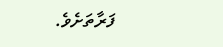ފަރާތަށެވެ.